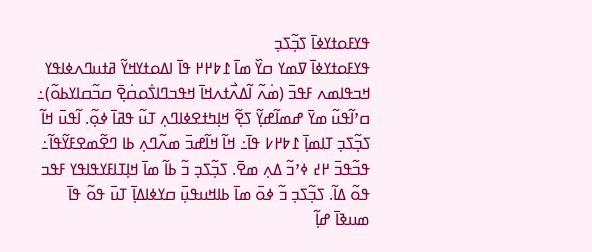ߟߌߓߋߙߌߦߊ߫ ߖߏ߲߬ߖߏ߲
ߟߌߓߋߙߌߦߊ߫ ߜߘߌ ߛߌ߰ ߘߊ߫ ߁߈߂߂ ߟߊ߫ ߊߡߋߙߌߞߌ߬ ߥߙߎߣߍߦߊߟߌ ߞߏߟߊߘߍ ߓߟߏ߫ (ߘ߭ߍ߬ ߊ߬ߡߍ߯ߙߍߞߊ߫ ߞߟߏߣߊߖ߭ߋߛ߭ߐ߲߫ ߛߏ߬ߛߊߌߕߋ߬)߸ ߛߴߊ߬ߟߎ߬ ߘߌ߫ ߝߘߊ߬ߝߌ߲߬ ߖߐ߲߬ ߞߊ߲ߤߙߐߦߊߣߍ߲ ߠߎ߬ ߟߥߊ߫ ߦߋ߲߬. ߊ߬ߟߎ߫ ߞߊ߬ ߖߏ߲߬ߖߏ߲ ߠߊߘߊ߲߫ ߁߈߂߇ ߟߊ߫߸ ߞߊ߬ ߞߊ߬ߝߏ߫ ߘߍ߬ߣߍ߲ ߕߊ ߣߐ߬ߘߐߓߌ߬ߟߊ߬߸ ߟߏ߬ߟߏ߫ ߂߄ ߦߴߏ߬ ߡߍ߲ ߘߐ߫. ߖߏ߲߬ߖߏ߲ ߏ߬ ߕߊ߬ ߘߊ߫ ߞߊ߲ߠߊߓߌߟߊߟߌ ߓߟߏ ߟߋ߬ ߡߊ߬. ߖߏ߲߬ߖߏ߲ ߏ߬ ߦߋ߫ ߘߊ߫ ߕߊߞߎߟߎ߲߫ ߛߌߦߊߡߊ߲߫ ߠߎ߫ ߟߋ߬ ߟߊ߫ ߘߎߢߊ߫ ߝߊ߲߬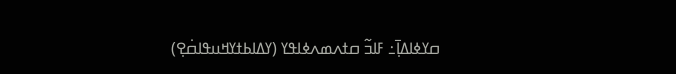ߛߌߦߊߡߊ߲߫߸ ߓߊߏ߬ ߛߙߍߘߍߦߊߟߌ (ߌߡߊߕߙߌߞߎߟߊߛ߭ߐ߲)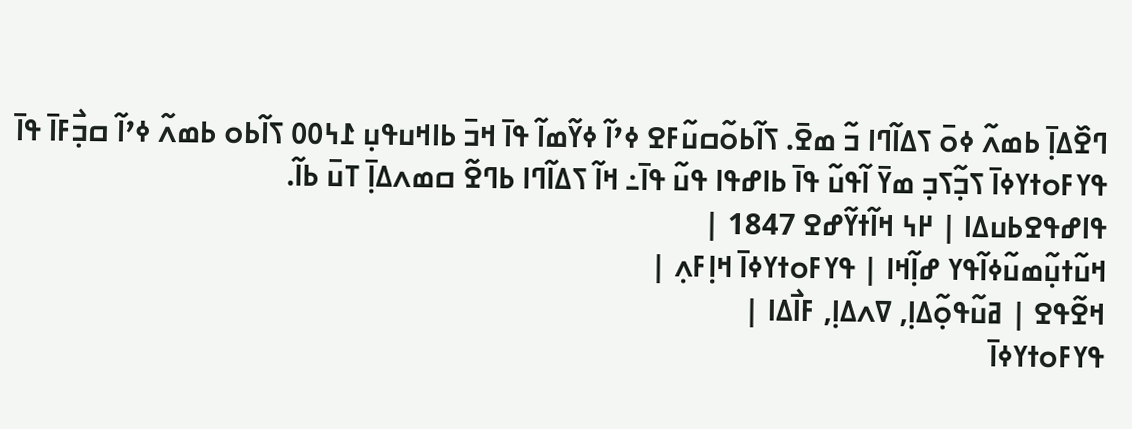ߣߐ߰ߡߊ߲߫ ߕߘߍ߬ ߦߋ߫ ߖߡߊ߬ߣߊ ߏ߬ ߘߐ߫. ߖߊ߬ߕߋ߬ߛߎ߬ߓߐ ߦߴߊ߬ ߦߌ߬ߘߊ߬ ߟߊ߫ ߞߏ߫ ߕߊߞߎߟߎ߲ ߁߆߀߀ ߖߊ߬ߕߋ ߕߘߍ߬ ߦߴߊ߬ ߛߏ߲߯ߓߊ߫ ߟߊ߫ ߟߌߓߋߙߌߦߊ߫ ߖߏ߲߬ߖߏ߲ ߘߌ߫ ߊ߬ߟߎ߬ ߟߊ߫ ߕߊߝߟߊ ߟߎ߬ ߟߊ߫߸ ߞߊ߬ ߖߡߊ߬ߣߊ ߕߣߐ߬ ߛߘߍߡߊ߲߫ ߠߎ߫ ߕߊ߬.
ߟߊߝߟߐߕߎߡߊ | ߂߆ ߞߊ߬ߙߌ߬ߝߐ 1847 |
ߞߎ߬ߙߎ߲߬ߘߎ߬ߦߊ߬ߟߌ ߝߊ߲߬ߞߊ | ߟߌߓߋߙߌߦߊ߫ ߞߊ߲ߓߍ߲ |
ߞߐ߬ߟߐ | ߥߎ߬ߟߋ߲߬ߡߊ߲, ߜߍߡߊ߲, ߓߊ߯ߡߊ |
ߟߌߓߋߙߌߦߊ߫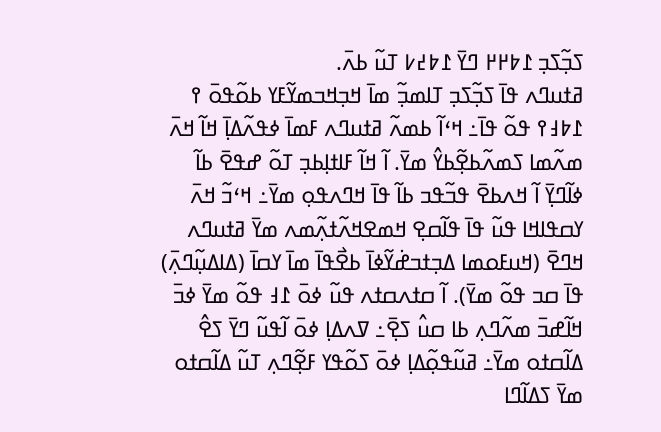ߖߏ߲߬ߖߏ߲ ߁߈߂߂ ߣߌ߫ ߁߈߄߇ ߠߎ߬ ߕߍ߫.
ߥߙߎߣߍ ߟߊ߫ ߖߏ߲߬ߖߏ߲ ߠߊߘߏ߲߬ ߘߊ߫ ߞߏ߲ߞߏߘߌ߬ߓߌ ߕߋ߬ߟߋ߫ ߉ ߁߈߃߉ ߟߋ߬ ߟߊ߫߸ ߞߵߊ߬ ߕߘߍ߬ ߥߙߎߣߍ ߓߘߊ߫ ߦߟߍ߬ߡߊ߲߫ ߞߊ߬ ߞߍ߫ ߘߍ߬ߘߊ ߖߘߍ߬ߕߐ߲߬ߕߌ߮ ߘߌ߫. ߊ߬ ߞߊ߬ ߓߊߙߊ߲ߕߏ߲ ߠߋ߬ ߝߟߐ߫ ߕߊ߬ ߦߊ߬ߣߌ߲߫ ߊ߬ ߞߍߕߐ߫ ߟߏ߬ߟߏ ߕߊ߬ ߟߊ߫ ߞߣߍߟߋ߲ ߘߌ߫߸ ߞߵߏ߬ ߞߍ߫ ߌߛߟߊߞߊ ߟߎ߬ ߟߊ߫ ߟߊ߬ߛߐ߲ ߞߘߐߞߍ߬ߙߍ߲߬ߘߍ ߘߌ߫ ߥߙߎߣߍ ߞߣߐ߫ (ߞߎߓߋߘߊ ߡߏ߲ߙߏߝ߭ߌ߬ߦߊ߫ ߕߐ߯ߟߊ߫ ߘߊ߫ ߌߛߊ߫ (ߡߊߡߎ߲߬ߣߍ߲߫) ߟߊ߫ ߛߏ ߟߋ߬ ߘߌ߫). ߊ߬ ߛߙߍߛߙߍ ߟߎ߬ ߦߋ߫ ߁߃ ߟߋ߬ ߘߌ߫ ߦߏ߫ ߞߊ߬ߝߏ߫ ߘߍ߬ߣߍ߲ ߕߊ ߛߎ߮ ߖߐ߲߫߸ ߜߍߡߊ߲ ߦߋ߫ ߊ߬ߟߎ߬ ߣߌ߫ ߖߐ߮ ߡߊ߬ߛߙߋ ߘߌ߫߸ ߥߎ߬ߟߋ߲߬ߡߊ߲ ߦߋ߫ ߖߋ߬ߟߌ ߓߐ߲߬ߣߍ߲ ߠߎ߬ ߡߊ߬ߛߙߋ ߘߌ߫ ߖߡߊ߬ߣߊ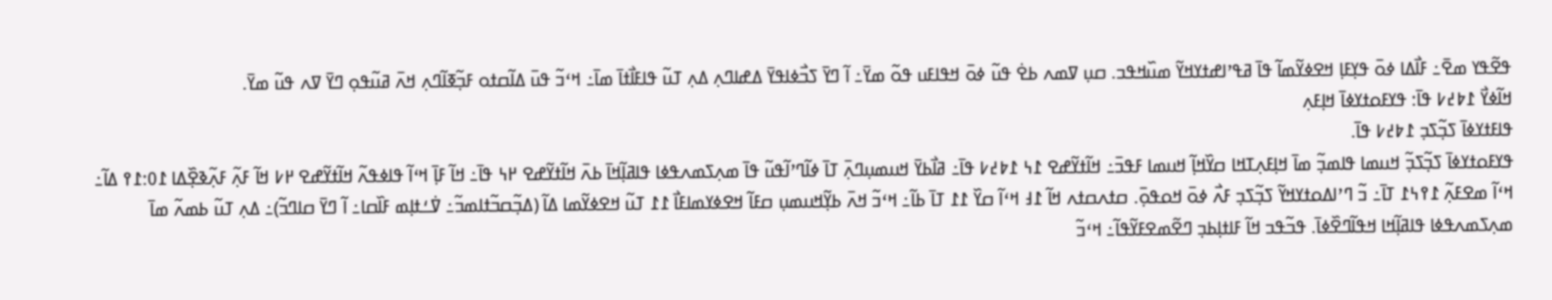ߟߐ߬ߟߌ ߘߐ߫߸ ߓߊ߯ߡߊ ߦߋ߫ ߟߌ߲ߓߊ߲ ߞߐߦߌ߬ߘߊ߬ ߟߊ߫ ߥߟߴߊߝߙߌߞߌ߬ ߘߎ߰ߞߟߏ. ߛߎ߲ ߜߘߍ ߕߐ߭ ߟߎ߬ ߦߋ߫ ߞߟߊߓߎ ߟߋ߬ ߘߌ߫߸ ߊ߬ ߣߌ߫ ߖߏ߯ߦߊߟߌ߫ ߡߝߊߣߍ߲ ߡߍ߲ ߠߎ߬ ߟߊߓߊ߯ߙߊ߫ ߘߊ߫߸ ߞߵߏ߬ ߟߎ߫ ߡߊ߬ߛߙߋ ߓߏ߲߬ߧߊ߬ߣߍ߲ ߞߍ߫ ߥߎ߬ߟߋ߲ ߣߌ߫ ߜߍ ߟߎ߬ ߘߌ߫.
ߞߊ߬ߦߌ߯ ߁߈߄߇ ߟߊ߫: ߟߌߓߋߙߌߦߊ߫ ߞߊ߲ߓߍ߲
ߟߊߓߙߌߦߊ߫ ߖߏ߲߬ߖߏ߲ ߁߈߄߇ ߟߊ߫.
ߟߌߓߋߙߌߦߊ߫ ߖߏ߲߬ߖߏ߲߬ ߞߎߘߊ ߟߊߘߏ߲߬ ߘߊ߫ ߞߊ߲ߓߍ߲ߠߞߊ ߛߌ߰ߞߊ߲߬ ߞߎߘߊ ߓߟߏ߫߸ ߞߊ߬ߙߌ߬ߝߐ ߁߆ ߁߈߄߇ ߟߊ߫߸ ߥߊ߯ߕߌ߫ ߞߎߘߎ߲ߣߍ߲߫ ߠߊ߫ ߦߊ߬ߣߴߊ߬ߟߎ߬ ߟߊ߫ ߘߍ߲ߖߘߍߟߦߊ ߟߊߥߊ߲߬ߞߊ߫ ߕߍ߫ ߞߊ߬ߙߌ߬ߝߐ ߂߆ ߟߊ߫߸ ߞߊ߬ ߓߊ߲߫ ߞߵߊ߬ ߟߊߦߟߍ߬ ߞߊ߬ߙߌ߬ߝߐ ߂߇ ߞߊ߬ ߓߍ߲߬ ߓߍ߲߬ߢߐ߲߰ߡߊ ߁߀:߁߉ ߡߊ߬߸ ߞߵߊ߬ ߘߐߓߍ߲߬ ߁߉߆߁ ߠߊ߫߸ ߏ߬ ߣߴߊߡߋߙߌߞߌ߬ ߖߏ߲߬ߖߏ߲ ߓߍ߯ ߦߋ߫ ߞߋߟߋ߲߫. ߛߙߍߛߙߍ ߞߊ߬ ߁߃ ߞߵߊ߬ ߛߌ߰ ߁߁ ߠߊ߫ ߕߊ߬߸ ߞߵߏ߬ ߞߍ߫ ߕߌ߲߬ߞߎߘߎ߲ ߛߓߊ߬ ߞߐߦߌߘߊߓߊ߯ ߁߁ ߠߎ߬ ߞߐߦߌ߬ߘߊ ߡߊ߬ (ߡߏ߲߬ߛߏ߬ߙߊߘߏ߬߸ ߜ߭ߑߙߊ߲ߘ ߓߊ߰ߛߊ߸ ߊ߬ ߣߌ߫ ߛߊߣߏ߬)߸ ߡߍ߲ ߠߎ߬ ߕߘߍ߬ ߘߊ߫ ߘߍ߲ߖߘߍߟߦߊ ߟߊߥߊ߲߬ߞߊ ߞߟߊ߬ߣߐ߰ߦߊ߫. ߟߏ߬ߟߏ ߞߊ߬ ߓߊߙߊ߲ߕߏ߲ ߣߐ߬ߘߐߓߌ߬ߟߊ߬߸ ߞߵߏ߬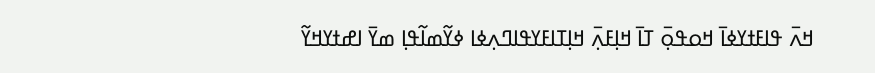ߞߍ߫ ߟߊߓߙߌߦߊ߫ ߞߋߟߋ߲߫ ߠߊ߫ ߞߊ߲ߓߍ߲߫ ߞߊ߲ߠߊߓߌߟߊߣߍ߲ߦߊ ߦߌ߬ߘߊ߬ߟߊ߲ ߘߌ߫ ߊߝߙߌߞߌ߬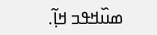ߘߎ߰ߞߟߏ ߞߊ߲߬.